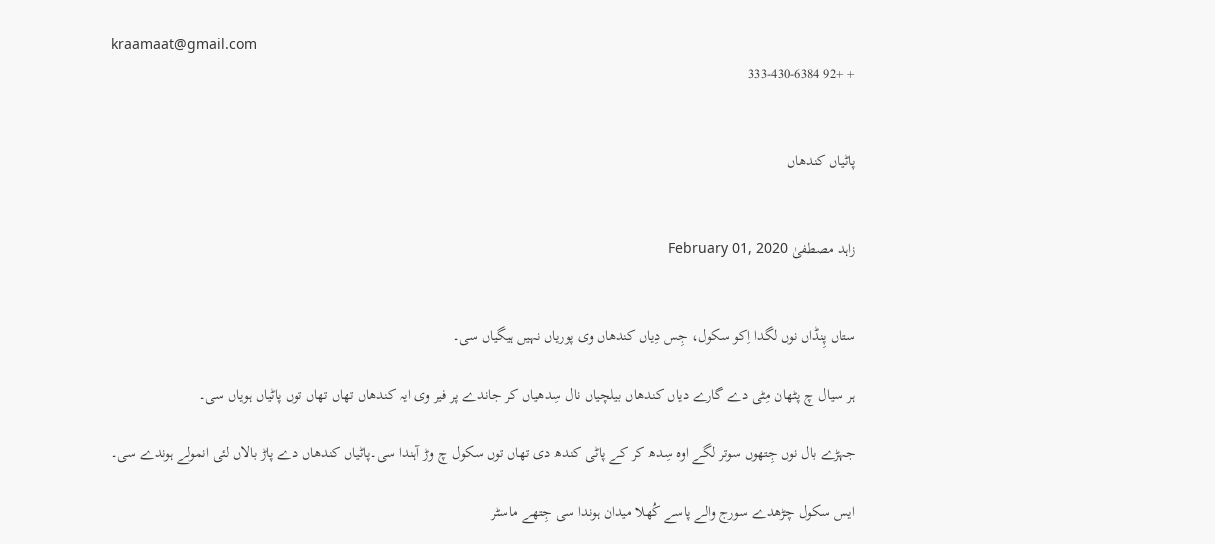kraamaat@gmail.com
+ +92 333-430-6384


پاٹیاں کندھاں


زاہد مصطفیٰ February 01, 2020


ستاں پِنڈاں نوں لگدا اِکو سکول، جِس دِیاں کندھاں وی پوریاں نہیں ہیگیاں سی۔

ہر سیال چ پٹھان مِٹی دے گارے دیاں کندھاں بیلچیاں نال سِدھیاں کر جاندے پر فیر وی ایہ کندھاں تھاں تھاں توں پاٹیاں ہویاں سی۔

جہڑے بال نوں جِتھوں سوتر لگے اوہ سِدھ کر کے پاٹی کندھ دی تھاں توں سکول چ وڑ آہندا سی۔پاٹیاں کندھاں دے پاڑ بالاں لئی انمولے ہوندے سی۔

ایس سکول چڑھدے سورج والے پاسے کُھلا میدان ہوندا سی جِتھے ماسٹر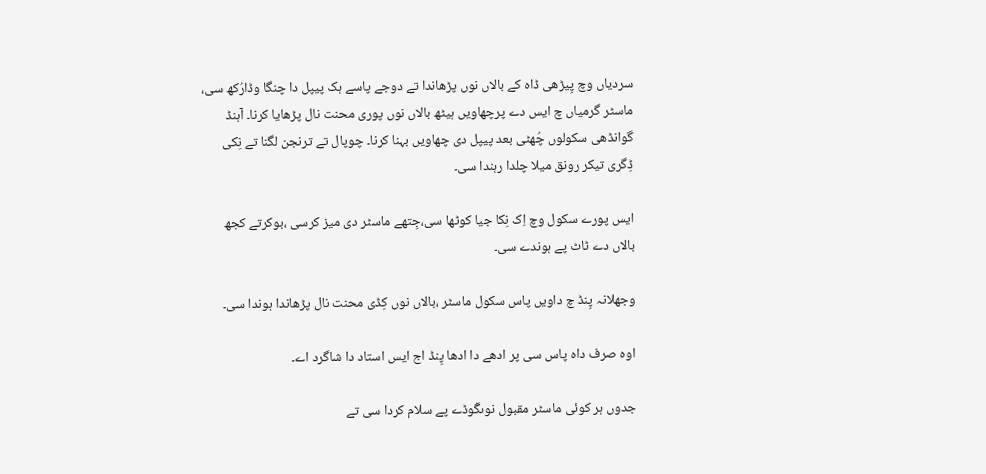سردیاں وچ پِیڑھی ڈاہ کے بالاں نوں پڑھاندا تے دوجے پاسے ہک پیپل دا چنگا وڈارُکھ سی، ماسٹر گرمیاں چ ایس دے پرچھاویں ہیٹھ بالاں نوں پوری محنت نال پڑھایا کرنا۔ آہنڈ گوانڈھی سکولوں چُھٹی بعد پیپل دی چھاویں بہنا کرنا۔ چوپال تے ترنجن لگنا تے نِکی ڈِگری تیکر رونق میلا چلدا رہندا سی۔

ایس پورے سکول وچ اِک نِکا جیا کوٹھا سی،جِتھے ماسٹر دی میز کرسی ،بوکرتے کجھ بالاں دے ٹاٹ پے ہوندے سی۔

وجھلانہ پِنڈ چ داویں پاس سکول ماسٹر ،بالاں نوں کِڈی محنت نال پڑھاندا ہوندا سی۔

اوہ صرف داہ پاس سی پر ادھے دا ادھا پِنڈ اج ایس استاد دا شاگرد اے۔

جدوں ہر کوئی ماسٹر مقبول نوںگُوڈے پے سلام کردا سی تے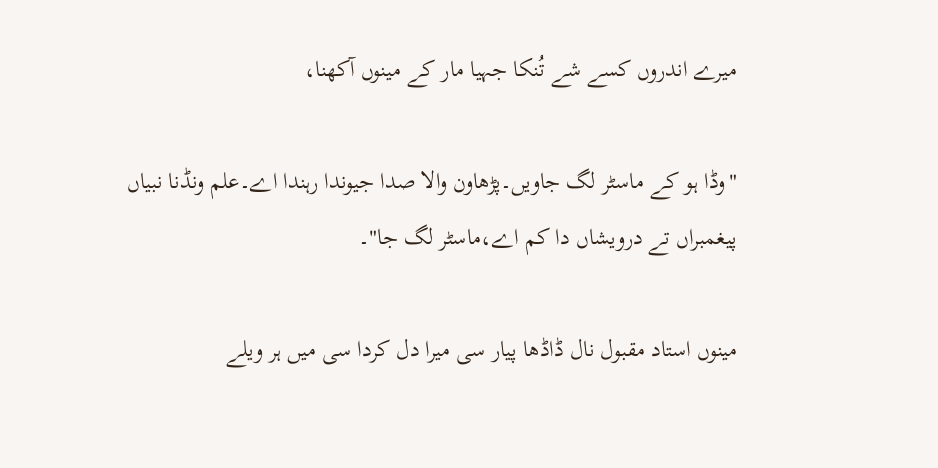میرے اندروں کسے شے تُنکا جہیا مار کے مینوں آکھنا،

"وڈا ہو کے ماسٹر لگ جاویں۔پڑھاون والا صدا جیوندا رہندا اے۔علم ونڈنا نبیاں پیغمبراں تے درویشاں دا کم اے،ماسٹر لگ جا"۔

مینوں استاد مقبول نال ڈاڈھا پیار سی میرا دل کردا سی میں ہر ویلے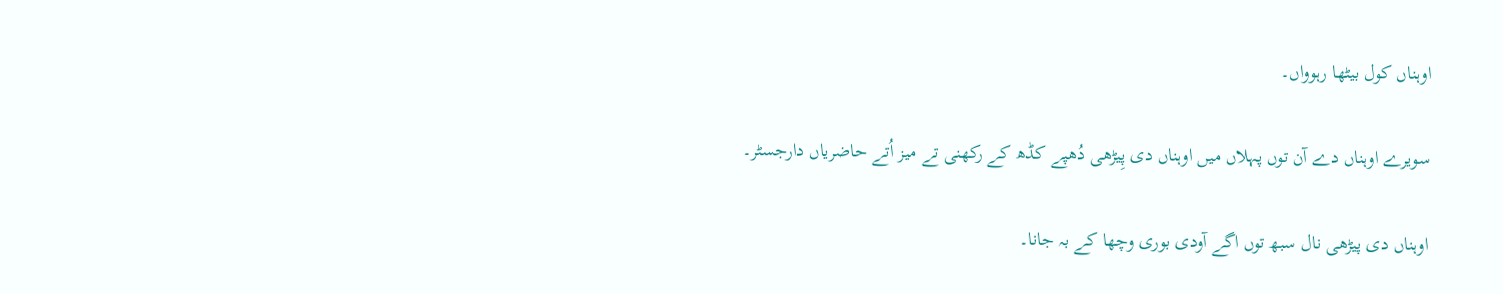اوہناں کول بیٹھا رہوواں۔

سویرے اوہناں دے آن توں پہلاں میں اوہناں دی پِیڑھی دُھپے کڈھ کے رکھنی تے میز اُتے حاضریاں دارجسٹر۔

اوہناں دی پیڑھی نال سبھ توں اگے آودی بوری وچھا کے بہ جانا۔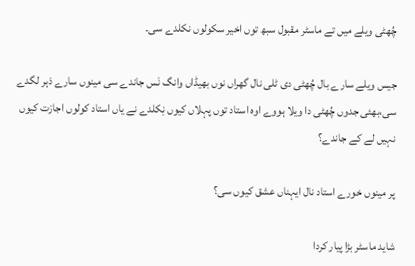چُھٹی ویلے میں تے ماسٹر مقبول سبھ توں اخیر سکولوں نکلدے سی۔

جیس ویلے سارے بال چُھٹی دی ٹلی نال گھراں نوں بھیڈاں وانگ نَس جاندے سی مینوں سارے ذہر لگدے سی،بھئی جدوں چُھٹی دا ویلا ہووے اوہ استاد توں پہلاں کیوں نِکلدے نے یاں استاد کولوں اجازت کیوں نہیں لے کے جاندے؟

پر مینوں خورے استاد نال ایہناں عشق کیوں سی؟

شاید ماسٹر بڑا پیار کردا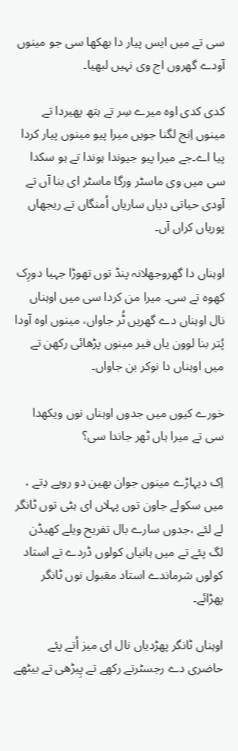سی تے میں ایس پیار دا بھکھا سی جو مینوں آودے گھروں اج وی نہیں لبھیا۔

کدی کدی اوہ میرے سِر تے ہتھ پھیردا تے مینوں اِنج لگنا جویں میرا پیو مینوں پیار کردا پیا اے۔جے میرا پیو جیوندا ہوندا تے ہو سکدا سی میں وی ماسٹر ورگا ماسٹر ای بنا آں تے آودی حیاتی دیاں ساریاں اُمنگاں تے ریجھاں پوریاں کراں آں۔

اوہناں دا گھروجھلانہ پنڈ توں تھوڑا جہیا دورِک کھوہ تے سی۔ میرا من کردا سی میں اوہناں نال اوہناں دے گھریں ٹُر جاواں، مینوں اوہ آودا پُتر بنا لوون یاں فیر مینوں پڑھائی رکھن تے میں اوہناں دا نوکر بن جاواں۔

خورے کیوں میں جدوں اوہناں نوں ویکھدا سی تے میرا ہاں ٹھر جاندا سی؟

اِک دیہاڑے مینوں جوان بھین دو روپے دِتے ، میں سکولے جاون توں پہلاں ای ہٹی توں ٹانگر لے لئے ،جدوں سارے بال تفریح ویلے کھیڈن لگ پئے تے میں ہانیاں کولوں ڈردے تے استاد کولوں شرماندے استاد مقبول نوں ٹانگر پھڑائے۔

اوہناں ٹانگر پھڑدیاں نال ای میز اُتے پئے حاضری دے رجسٹرتے رکھے تے پِیڑھی تے بیٹھے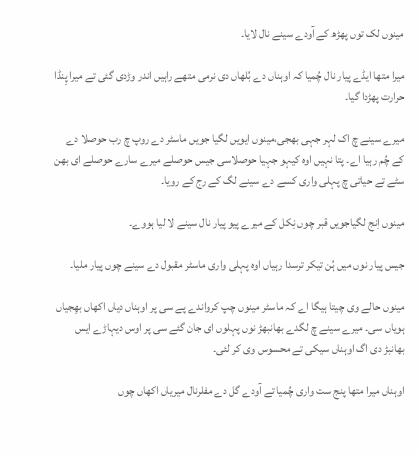مینوں لک توں پھڑھ کے آودے سینے نال لایا۔

میرا متھا ایڈے پیار نال چُمیا کہ اوہناں دے بُلھاں دی نرمی متھے راہیں اندر وڑدی گئی تے میرا پِنڈا حرارت پھڑدا گیا۔

میرے سینے چ اک لہر جہی بھجی،مینوں ایویں لگیا جویں ماسٹر دے روپ چ رب حوصلا دے کے چُم رہیا اے۔ پتا نہیں اوہ کیہو جہیا حوصلاسی جیس حوصلے میرے سارے حوصلے ای بھن سٹے تے حیاتی چ پہلی واری کسے دے سینے لگ کے رج کے رویا۔

مینوں اِنج لگیاجویں قبر چوں نِکل کے میرے پیو پیار نال سینے لا لیا ہووے۔

جیس پیار نوں میں ہُن تیکر ترسدا رہیاں اوہ پہلی واری ماسٹر مقبول دے سینے چوں پیار ملیا۔

مینوں حالے وی چیتا ہیگا اے کہ ماسٹر مینوں چپ کرواندے پے سی پر اوہناں دیاں اکھاں بھِجیاں ہویاں سی۔ میرے سینے چ لگدے بھانبھڑ نوں پہلوں ای جان گئے سی پر اوس دیہاڑے ایس بھانبڑ دی اگ اوہناں سیکی تے محسوس وی کر لئی۔

اوہناں میرا متھا پنج ست واری چُمیا تے آودے گل دے مفلرنال میریاں اکھاں چوں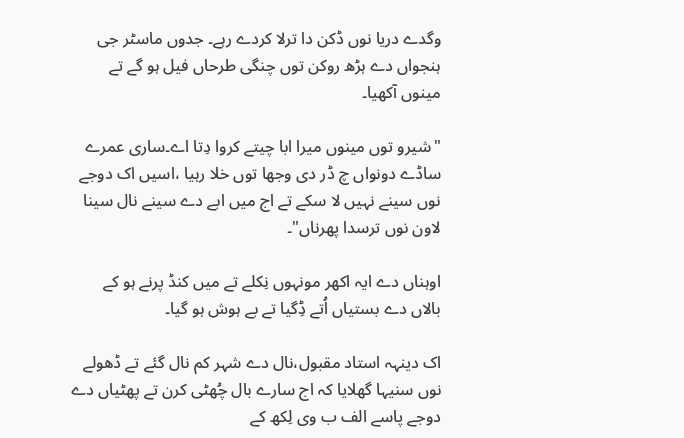وگدے دریا نوں ڈکن دا ترلا کردے رہے۔ جدوں ماسٹر جی ہنجواں دے ہڑھ روکن توں چنگی طرحاں فیل ہو گے تے مینوں آکھیا۔

"شیرو توں مینوں میرا ابا چیتے کروا دِتا اے۔ساری عمرے ساڈے دونواں چ ڈر دی وجھا توں خلا رہیا ،اسیں اک دوجے نوں سینے نہیں لا سکے تے اج میں ابے دے سینے نال سینا لاون نوں ترسدا پھرناں"۔

اوہناں دے ایہ اکھر مونہوں نِکلے تے میں کنڈ پرنے ہو کے بالاں دے بستیاں اُتے ڈِگیا تے بے ہوش ہو گیا۔

اک دینہہ استاد مقبول،نال دے شہر کم نال گئے تے ڈھولے نوں سنیہا گھلایا کہ اج سارے بال چُھٹی کرن تے پھٹیاں دے دوجے پاسے الف ب وی لِکھ کے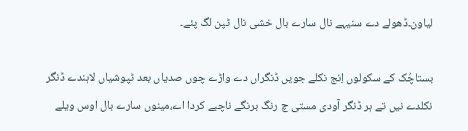لیاون۔ڈھولے دے سنیہے نال سارے بال خشی نال ٹپن لگ پئے۔

بستاچُک کے سکولوں اِنج نکلے جویں ڈنگراں دے واڑے چوں صدیاں بعد ٹپوشیاں لاہندے ڈنگر نکلدے نیں تے ہر ڈنگر آودی مستی چ رنگ برنگے ناچبے کردا اے،مینوں سارے بال اوس ویلے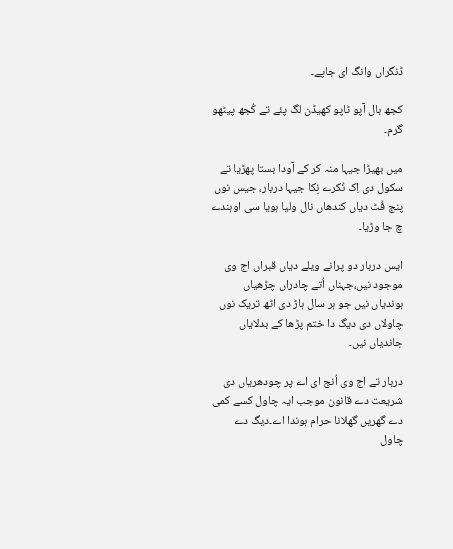ڈنگراں وانگ ای جاپے۔

کجھ بال آپو ٹاپو کھیڈن لگ پئے تے کُجھ پیٹھو گرم۔

میں بھیڑا جیہا منہ کر کے آودا بستا پھڑیا تے سکول دی اِک نُکرے نِکا جیہا دربار، جیس نوں پنج فُٹ دیاں کندھاں نال ولیا ہویا سی اوہندے چ جا وڑیا۔

ایس دربار دو پرانے ویلے دیاں قبراں اج وی موجود نیں،جہناں اُتے چادراں چڑھیاں ہوندیاں نیں جو ہر سال ہاڑ دی اٹھ تریک نوں چاولاں دی دیگ دا ختم پڑھا کے بدلایاں جاندیاں نیں۔

دربار تے اج وی اُنج ای اے پر چودھریاں دی شریعت دے قانون موجب ایہ چاول کسے کمی دے گھریں گھلانا حرام ہوندا اے۔دیگ دے چاول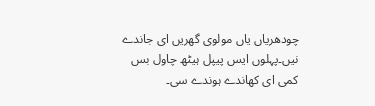چودھریاں یاں مولوی گھریں ای جاندے نیں۔پہلوں ایس پیپل ہیٹھ چاول بس کمی ای کھاندے ہوندے سی۔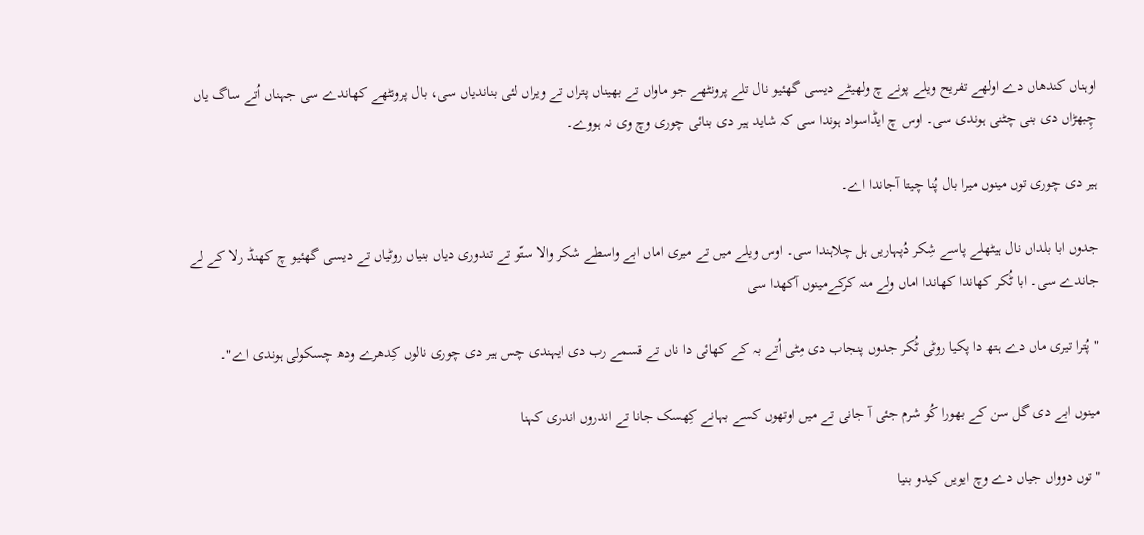اوہناں کندھاں دے اولھے تفریح ویلے پونے چ ولھیٹے دیسی گھئیو نال تلے پرونٹھے جو ماواں تے بھیناں پتراں تے ویراں لئی بناندیاں سی، بال پرونٹھے کھاندے سی جہناں اُتے ساگ یاں چِبھڑاں دی بنی چٹنی ہوندی سی۔ اوس چ ایڈاسواد ہوندا سی کہ شاید ہیر دی بنائی چوری وچ وی نہ ہووے۔

ہیر دی چوری توں مینوں میرا بال پُنا چیتا آجاندا اے۔

جدوں ابا بلداں نال ہیٹھلے پاسے شِکر دُپہاریں ہل چلاہندا سی۔ اوس ویلے میں تے میری اماں ابے واسطے شکر والا ستّو تے تندوری دیاں بنیاں روٹیاں تے دیسی گھئیو چ کھنڈ رلا کے لے جاندے سی۔ ابا ٹُکر کھاندا کھاندا اماں ولے منہ کرکےمینوں آکھدا سی

" پُترا تیری ماں دے ہتھ دا پکیا روٹی ٹُکر جدوں پنجاب دی مِٹی اُتے بہ کے کھائی دا ناں تے قسمے رب دی ایہندی چس ہیر دی چوری نالوں کِدھرے ودھ چسکولی ہوندی اے"۔

مینوں ابے دی گل سن کے بھورا کُو شرم جئی آ جانی تے میں اوتھوں کسے بہانے کِھسک جانا تے اندروں اندری کہنا

"توں دوواں جیاں دے وچ ایویں کیدو بنیا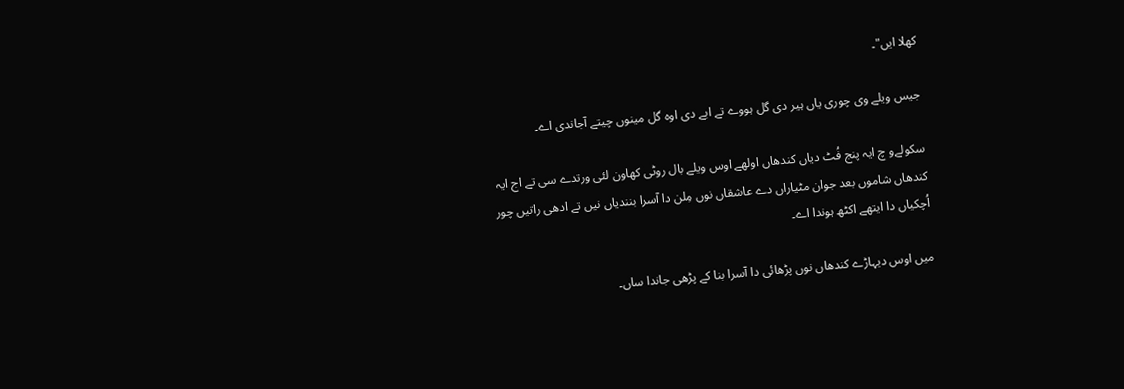کھلا ایں"۔

جیس ویلے وی چوری یاں ہیر دی گل ہووے تے ابے دی اوہ گل مینوں چیتے آجاندی اے۔

سکولےو چ ایہ پنج فُٹ دیاں کندھاں اولھے اوس ویلے بال روٹی کھاون لئی ورتدے سی تے اج ایہ کندھاں شاموں بعد جوان مٹیاراں دے عاشقاں نوں مِلن دا آسرا بنندیاں نیں تے ادھی راتیں چور اُچکیاں دا ایتھے اکٹھ ہوندا اے۔

میں اوس دیہاڑے کندھاں نوں پڑھائی دا آسرا بنا کے پڑھی جاندا ساں۔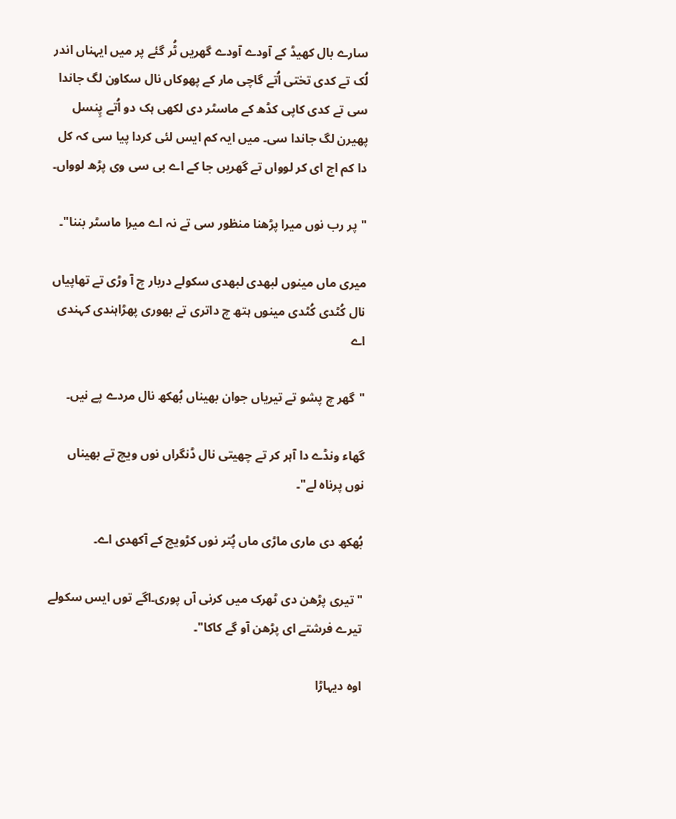سارے بال کھیڈ کے آودے آودے گھریں ٹُر گئے پر میں ایہناں اندر لُک تے کدی تختی اُتے گاچی مار کے پھوکاں نال سکاون لگ جاندا سی تے کدی کاپی کڈھ کے ماسٹر دی لکھی ہک دو اُتے پِنسل پھیرن لگ جاندا سی۔ میں ایہ کم ایس لئی کردا پیا سی کہ کل دا کم اج ای کر لوواں تے گھریں جا کے اے بی سی وی پڑھ لوواں۔

"پر رب نوں میرا پڑھنا منظور سی تے نہ اے میرا ماسٹر بننا"۔

میری ماں مینوں لبھدی لبھدی سکولے دربار چ آ وڑی تے تھاپیاں نال کُٹدی کُٹدی مینوں ہتھ چ داتری تے بھوری پھڑاہندی کہندی اے

"گھر چ پشو تے تیریاں جوان بھیناں بُھکھ نال مردے پے نیں۔

گھاء ونڈے دا آہر کر تے چھیتی نال ڈنگراں نوں ویچ تے بھیناں نوں پرناہ لے"۔

بُھکھ دی ماری ماڑی ماں پُتر نوں کڑویج کے آکھدی اے۔

"تیری پڑھن دی ٹھرک میں کرنی آں پوری۔اگے توں ایس سکولے تیرے فرشتے ای پڑھن آو گے کاکا"۔

اوہ دیہاڑا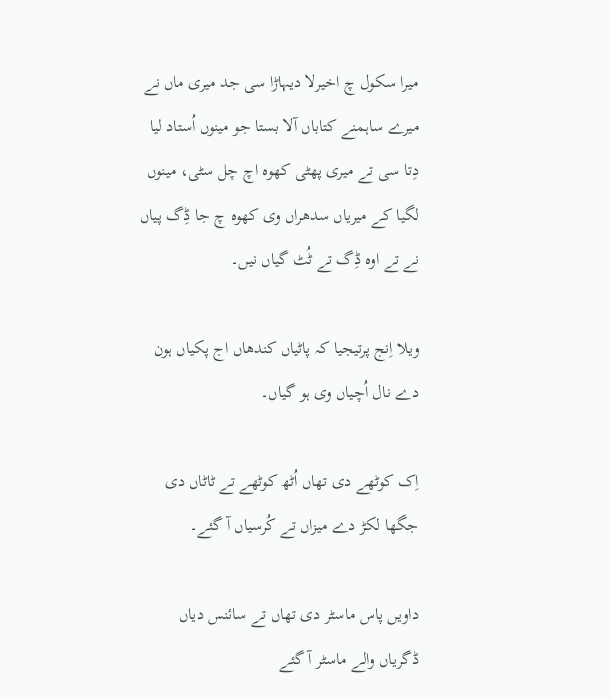میرا سکول چ اخیرلا دیہاڑا سی جد میری ماں نے میرے ساہمنے کتاباں آلا بستا جو مینوں اُستاد لیا دِتا سی تے میری پھٹی کھوہ اچ چل سٹی، مینوں لگیا کے میریاں سدھراں وی کھوہ چ جا ڈِگ پیاں نے تے اوہ ڈِگ تے ٹُٹ گیاں نیں۔

ویلا اِنج پرتیجیا کہ پاٹیاں کندھاں اج پکیاں ہون دے نال اُچیاں وی ہو گیاں۔

اِک کوٹھے دی تھاں اُٹھ کوٹھے تے ٹاٹاں دی جگھا لکڑ دے میزاں تے کُرسیاں آ گئے۔

داویں پاس ماسٹر دی تھاں تے سائنس دیاں ڈگریاں والے ماسٹر آ گئے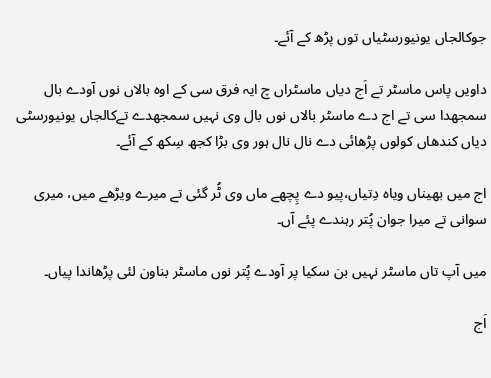جوکالجاں یونیورسٹیاں توں پڑھ کے آئے۔

داویں پاس ماسٹر تے اَج دیاں ماسٹراں چ ایہ فرق سی کے اوہ بالاں نوں آودے بال سمجھدا سی تے اج دے ماسٹر بالاں نوں بال وی نہیں سمجھدے تےکالجاں یونیورسٹی دیاں کندھاں کولوں پڑھائی دے نال نال ہور وی بڑا کجھ سِکھ کے آئے۔

اج میں بھیناں ویاہ دِتیاں،پیو دے پِچھے ماں وی ٹُر گئی تے میرے ویڑھے میں، میری سوانی تے میرا جوان پُتر رہندے پئے آں۔

میں آپ تاں ماسٹر نہیں بن سکیا پر آودے پُتر نوں ماسٹر بناون لئی پڑھاندا پیاں۔

اَج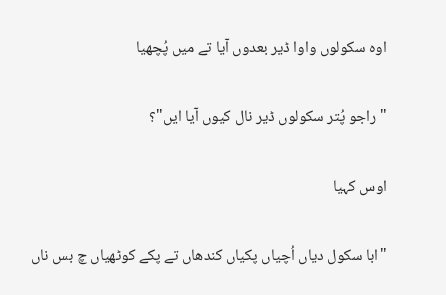اوہ سکولوں واوا ڈیر بعدوں آیا تے میں پُچھیا

" راجو پُتر سکولوں ڈیر نال کیوں آیا ایں"؟

اوس کہیا

"ابا سکول دیاں اُچیاں پکیاں کندھاں تے پکے کوٹھیاں چ بس ناں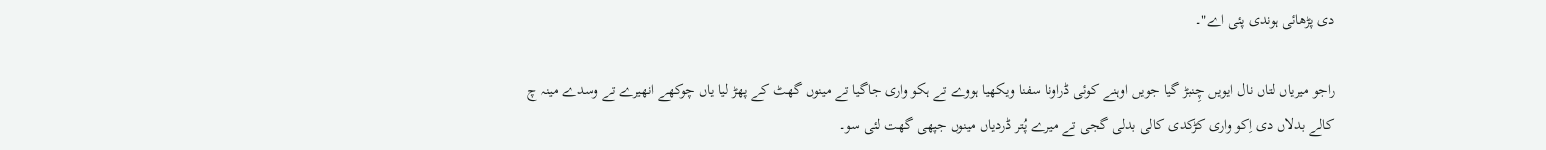دی پڑھائی ہوندی پئی اے"۔

راجو میریاں لتاں نال ایویں چِنبڑ گیا جویں اوہنے کوئی ڈراونا سفنا ویکھیا ہووے تے ہکو واری جاگیا تے مینوں گھٹ کے پھڑ لیا یاں چوکھے انھیرے تے وسدے مینہ چ کالے بدلاں دی اِکو واری کڑکدی کالی بدلی گجی تے میرے پُتر ڈردیاں مینوں جپھی گھت لئی سو۔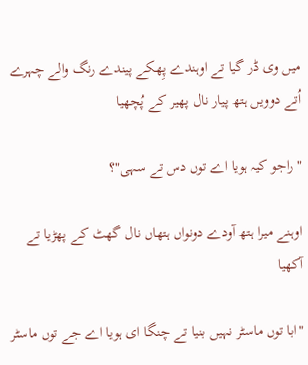میں وی ڈر گیا تے اوہندے پِھکے پیندے رنگ والے چہرے اُتے دوویں ہتھ پیار نال پھیر کے پُچھیا

"راجو کیہ ہویا اے توں دس تے سہی"؟

اوہنے میرا ہتھ آودے دونواں ہتھاں نال گھٹ کے پھڑیا تے آکھیا

"ابا توں ماسٹر نہیں بنیا تے چنگا ای ہویا اے جے توں ماسٹر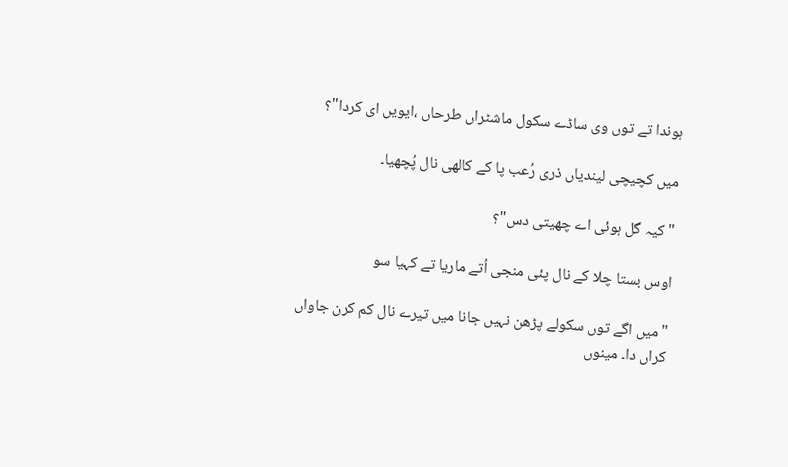ہوندا تے توں وی ساڈے سکول ماشٹراں طرحاں ،ایویں ای کردا"؟

میں کچیچی لیندیاں ذری رُعب پا کے کالھی نال پُچھیا۔

"کیہ گل ہوئی اے چھیتی دس"؟

اوس بستا چلا کے نال پئی منجی اُتے ماریا تے کہیا سو

"میں اگے توں سکولے پڑھن نہیں جانا میں تیرے نال کم کرن جاواں کراں دا۔ مینوں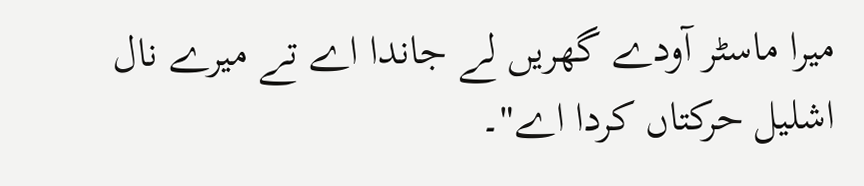میرا ماسٹر آودے گھریں لے جاندا اے تے میرے نال اشلیل حرکتاں کردا اے"۔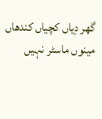گھر دِیاں کچیاں کندھاں مینوں ماسٹر نہیں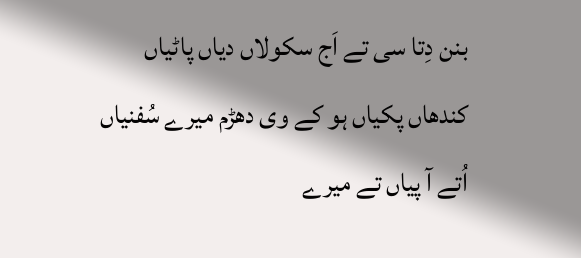بنن دِتا سی تے اَج سکولاں دیاں پاٹیاں کندھاں پکیاں ہو کے وی دھڑم میرے سُفنیاں اُتے آ پیاں تے میرے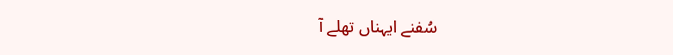سُفنے ایہناں تھلے آ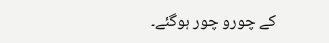کے چورو چور ہوگئے۔